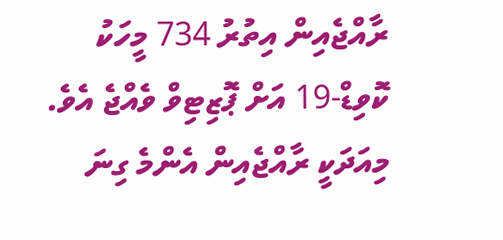ރާއްޖެއިން އިތުރު 734 މީހަކު ކޮވިޑް-19 އަށް ޕޮޒިޓިވް ވެއްޖެ އެވެ. މިއަދަކީ ރާއްޖެއިން އެންމެ ގިނަ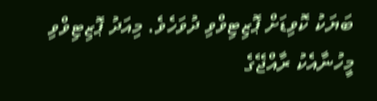ބަޔަކު ކޮވިޑަށް ޕޮޒިޓިވްވި ދުވަހެވެ. މިއަދު ޕޮޒިޓިވްވި މީހުނާއެކު ރާއްޖޭގެ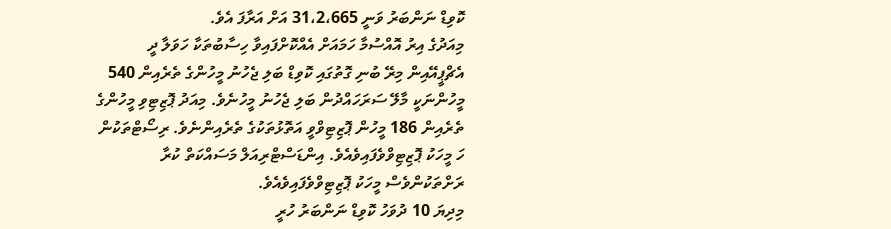ކޮވިޑް ނަންބަރު ވަނީ 31،2،665 އަށް އަރާފަ އެވެ.
މިއަދުގެ އިރު އޮއްސުމާ ހަމައަށް އެއްކޮށްފައިވާ ހިސާބުތަކާ ހަވަލާ ދީ އެޗްޕީއޭއިން މިރޭ ބުނި ގޮތުގައި ކޮވިޑް ބަލި ޖެހުނު މީހުންގެ ތެރެއިން 540 މީހުންނަކީ މާލޭ ސަރަހައްދުން ބަލި ޖެހުނު މީހުނެވެ. މިއަދު ޕޮޒިޓިވި މީހުންގެ ތެރެއިން 186 މީހުން ޕޮޒިޓިވްވީ އަތޮޅުތަކުގެ ތެރެއިންނެވެ. ރިސޯޓްތަކުން ހަ މީހަކު ޕޮޒިޓިވްވެފައިވެއެވެ. އިންޑަސްޓްރިއަލް މަސައްކަތް ކުރާ ރަށްތަކުންވެސް މީހަކު ޕޮޒިޓިވްވެފައިވެއެވެ.
މިދިޔަ 10 ދުވަހު ކޮވިޑް ނަންބަރު ހުރީ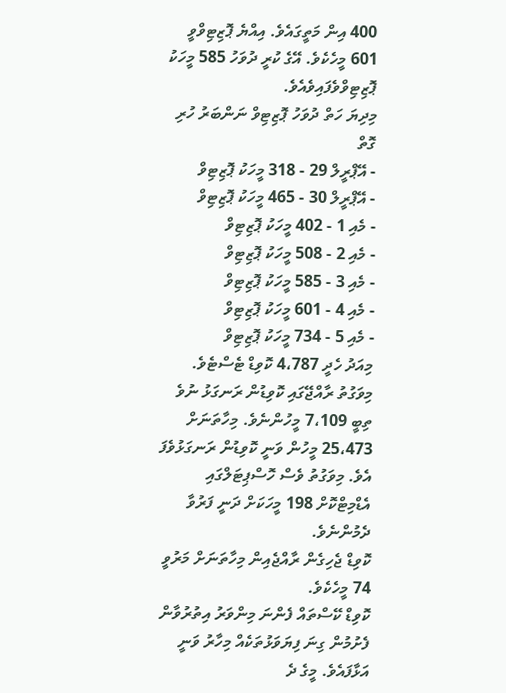400 އިން މަތީގައެވެ. އިއްޔެ ޕޮޒިޓިވްވީ 601 މީހެކެވެ. އޭގެ ކުރީ ދުވަހު 585 މީހަކު ޕޮޒިޓިވްވެފައިވެއެވެ.
މިދިޔަ ހަތް ދުވަހު ޕޮޒިޓިވް ނަންބަރު ހުރި ގޮތް
- އޭޕްރީލް 29 - 318 މީހަކު ޕޮޒިޓިވް
- އޭޕްރީލް 30 - 465 މީހަކު ޕޮޒިޓިވް
- މެއި 1 - 402 މީހަކު ޕޮޒިޓިވް
- މެއި 2 - 508 މީހަކު ޕޮޒިޓިވް
- މެއި 3 - 585 މީހަކު ޕޮޒިޓިވް
- މެއި 4 - 601 މީހަކު ޕޮޒިޓިވް
- މެއި 5 - 734 މީހަކު ޕޮޒިޓިވް
މިއަދު ހެދީ 4،787 ކޮވިޑް ޓެސްޓެވެ.
މިވަގުތު ރާއްޖޭގައި ކޮވިޑުން ރަނގަޅު ނުވެ ތިބީ 7،109 މީހުންނެވެ. މިހާތަނަށް 25،473 މީހުން ވަނީ ކޮވިޑުން ރަނގަޅުވެފަ އެވެ. މިވަގުތު ވެސް ހޮސްޕިޓަލްގައި އެޑްމިޓްކޮށް 198 މީހަކަށް ދަނީ ފަރުވާ ދެމުންނެވެ.
ކޮވިޑް ޖެހިގެން ރާއްޖެއިން މިހާތަނަށް މަރުވީ 74 މީހެކެވެ.
ކޮވިޑް ކޭސްތައް ފެންނަ މިންވަރު އިތުރުވާން ފެށުމުން ގިނަ ފިޔަވަޅުތަކެއް މިހާރު ވަނީ އަޅާފައެވެ. މީގެ ދެ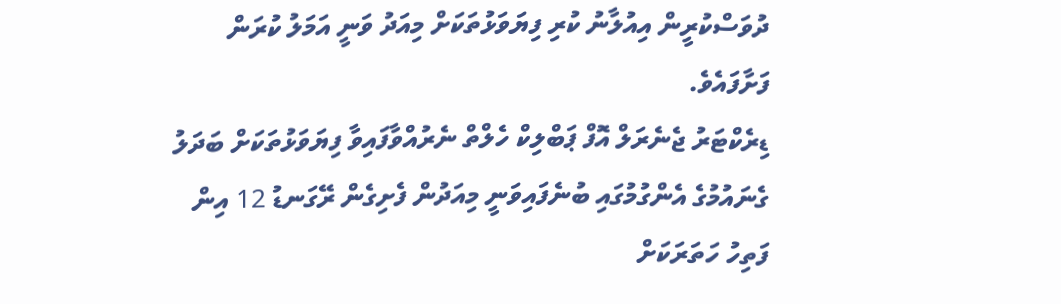ދުވަސްކުރީން އިއުލާނު ކުރި ފިޔަވަޅުތަކަށް މިއަދު ވަނީ އަމަލު ކުރަން ފަށާފައެވެ.
ޑިރެކްޓަރު ޖެނެރަލް އޮފް ޕަބްލިކް ހެލްތް ނެރުއްވާފައިވާ ފިޔަވަޅުތަކަށް ބަދަލު ގެނައުމުގެ އެންގުމުގައި ބުނެފައިވަނީ މިއަދުން ފެށިގެން ރޭގަނޑު 12 އިން ފަތިހު ހަތަރަކަށް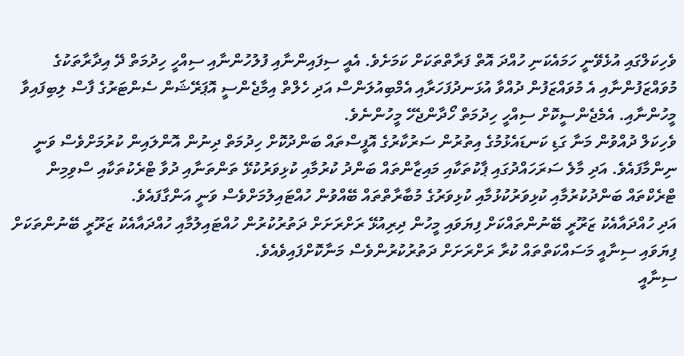ވެހިކަލްގައި އުޅެވޭނީ ހަމައެކަނި ހުއްދަ އޮތް ފަރާތްތަކަށް ކަމަށެވެ. އެއީ ސިފައިންނާއި ފުލުހުންނާއި ސިއްހީ ހިދުމަތް ދޭ އިދާރާތަކުގެ މުވައްޒަފުންނާއި އެ މުވައްޒަފުން ދުއްވާ އުޅަނދުފަހަރާއި އެމްބިއުލަންސް އަދި ހެލްތް އިމާޖެންސީ އޮޕަރޭޝަން ސެންޓަރުގެ ފާސް ލިބިފައިވާ މީހުންނާއި. އެމެޖެންސީކޮށް ސިއްހީ ހިދުމަތް ހޯދާންޖެހޭ މީހުންނެވެ.
ވެހިކަލް ދުއްވުން މަނާ ގަޑި ކަނޑައެޅުމުގެ އިތުރުން ސަރުކާރުގެ އޮފީސްތައް ބަންދުކޮށް ހިދުމަތް ދިނުން އޮންލައިން ކުރުމަށްވެސް ވަނީ ނިންމާފައެވެ. އަދި މާލެ ސަރަހައްދުގައި ޕާކުތަކާއި މައިޒާންތައް ބަންދު ކުރުމާއި ކުޅިވަރުކުޅޭ ތަންތަނާއި ދުވާ ޓްރެކުތަކާއި ސްވިމިން ޓްރެކްތައް ބަންދުކުރުމާއި ކުޅިވަރުކުޅުމާއި ކުޅިވަރުގެ މުބާރާތްތައް ބޭއްވުން ހުއްޓައިލުމަށްވެސް ވަނީ އަންގާފައެވެ.
އަދި ހުއްދައާއެކު ޒަރޫރީ ބޭނުންތައްކަށް ފިޔަވައި މީހުން ދިރިއުޅޭ ރަށްރަށަށް ދަތުރުކުރުން ހުއްޓައިލުމާއި ހުއްދައާއެކު ޒަރޫރީ ބޭނުންތަކަށް ފިޔަވައި ސިނާއީ މަސައްކަތްތައް ކުރާ ރަށްރަށަށް ދަތުރުކުރުންވެސް މަނާކޮށްފައިވެއެވެ.
ސިނާއީ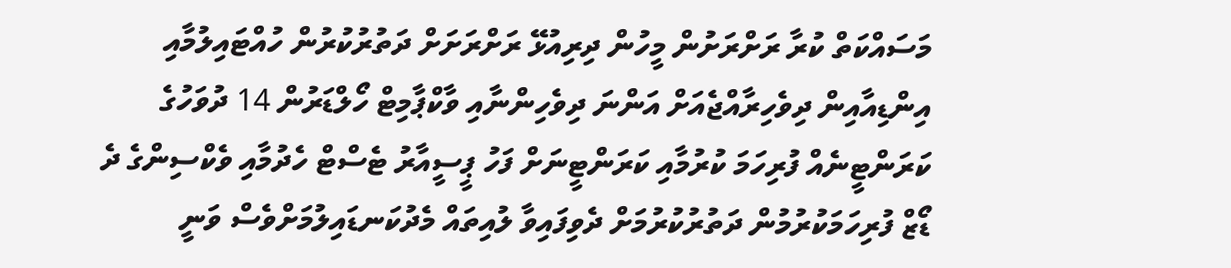މަސައްކަތް ކުރާ ރަށްރަށުން މީހުން ދިރިއުޅޭ ރަށްރަށަށް ދަތުރުކުރުން ހުއްޓައިލުމާއި އިންޑިއާއިން ދިވެހިރާއްޖެއަށް އަންނަ ދިވެހިންނާއި ވާކްޕާމިޓް ހޯލްޑަރުން 14 ދުވަހުގެ ކަރަންޓީނެއް ފުރިހަމަ ކުރުމާއި ކަރަންޓީނަށް ފަހު ޕީސީއާރު ޓެސްޓް ހެދުމާއި ވެކްސިންގެ ދެ ޑޯޒް ފުރިހަމަކުރުމުން ދަތުރުކުރުމަށް ދެވިފައިވާ ލުއިތައް މެދުކަނޑައިލުމަށްވެސް ވަނީ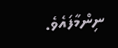ނިންމާފައެވެ.